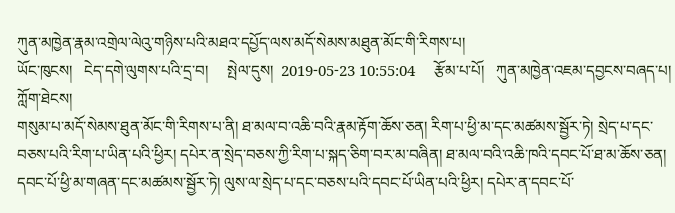ཀུན་མཁྱེན་རྣམ་འགྲེལ་ལེའུ་གཉིས་པའི་མཐའ་དཔྱོད་ལས་མདོ་སེམས་མཐུན་མོང་གི་རིགས་པ།
ཡོང་ཁུངས།   ངེད་དགེ་ལུགས་པའི་དྲ་བ།     སྤེལ་དུས།  2019-05-23 10:55:04     རྩོམ་པ་པོ།   ཀུན་མཁྱེན་འཇམ་དབྱངས་བཞད་པ།    ཀློག་ཐེངས།
གསུམ་པ་མདོ་སེམས་ཐུན་མོང་གི་རིགས་པ་ནི། ཐ་མལ་བ་འཆི་བའི་རྣམ་རྟོག་ཆོས་ཅན། རིག་པ་ཕྱི་མ་དང་མཚམས་སྦྱོར་ཏེ། སྲེད་པ་དང་བཅས་པའི་རིག་པ་ཡིན་པའི་ཕྱིར། དཔེར་ན་སྲེད་བཅས་ཀྱི་རིག་པ་སྐད་ཅིག་བར་མ་བཞིན། ཐ་མལ་བའི་འཆི་ཁའི་དབང་པོ་ཐ་མ་ཆོས་ཅན། དབང་པོ་ཕྱི་མ་གཞན་དང་མཚམས་སྦྱོར་ཏེ། ལུས་ལ་སྲེད་པ་དང་བཅས་པའི་དབང་པོ་ཡིན་པའི་ཕྱིར། དཔེར་ན་དབང་པོ་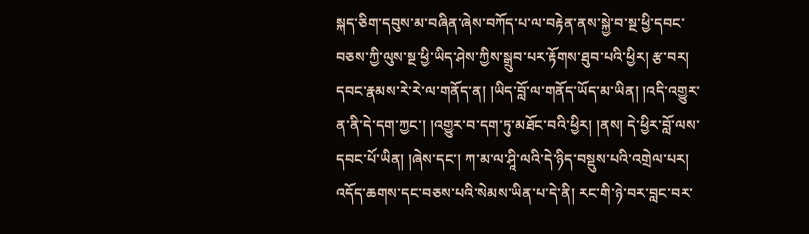སྐད་ཅིག་དབུས་མ་བཞིན་ཞེས་བཀོད་པ་ལ་བརྟེན་ནས་སྐྱེ་བ་སྔ་ཕྱི་དབང་བཅས་ཀྱི་ལུས་སྔ་ཕྱི་ཡིད་ཤེས་ཀྱིས་སྒྲུབ་པར་རྟོགས་ཐུབ་པའི་ཕྱིར། རྩ་བར། དབང་རྣམས་རེ་རེ་ལ་གནོད་ན། །ཡིད་བློ་ལ་གནོད་ཡོད་མ་ཡིན། །འདི་འགྱུར་ན་ནི་དེ་དག་ཀྱང་། །འགྱུར་བ་དག་ཏུ་མཐོང་བའི་ཕྱིར། །ནས། དེ་ཕྱིར་བློ་ལས་དབང་པོ་ཡིན། །ཞེས་དང་། ཀ་མ་ལ་ཤཱི་ལའི་དེ་ཉིད་བསྡུས་པའི་འགྲེལ་པར། འདོད་ཆགས་དང་བཅས་པའི་སེམས་ཡིན་པ་དེ་ནི། རང་གི་ཉེ་བར་བླང་བར་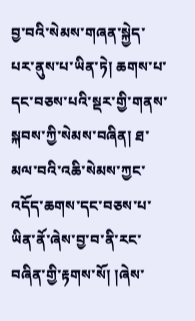བྱ་བའི་སེམས་གཞན་སྐྱེད་པར་ནུས་པ་ཡིན་ཏེ། ཆགས་པ་དང་བཅས་པའི་སྡར་གྱི་གནས་སྐབས་ཀྱི་སེམས་བཞིན། ཐ་མལ་བའི་འཆི་སེམས་ཀྱང་འདོད་ཆགས་དང་བཅས་པ་ཡིན་ནོ་ཞེས་བྱ་བ་ནི་རང་བཞིན་གྱི་རྟགས་སོ། །ཞེས་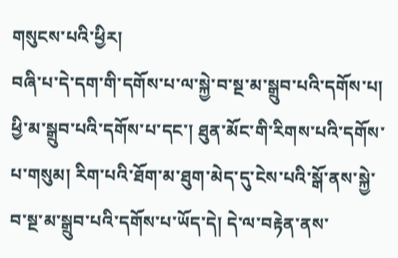གསུངས་པའི་ཕྱིར།
བཞི་པ་དེ་དག་གི་དགོས་པ་ལ་སྐྱེ་བ་སྔ་མ་སྒྲུབ་པའི་དགོས་པ། ཕྱི་མ་སྒྲུབ་པའི་དགོས་པ་དང་། ཐུན་མོང་གི་རིགས་པའི་དགོས་པ་གསུམ། རིག་པའི་ཐོག་མ་ཐུག་མེད་དུ་ངེས་པའི་སྒོ་ནས་སྐྱེ་བ་སྔ་མ་སྒྲུབ་པའི་དགོས་པ་ཡོད་དེ། དེ་ལ་བརྟེན་ནས་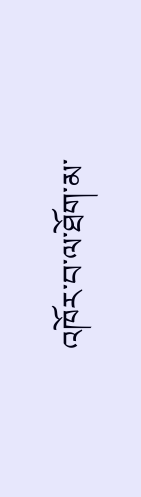འཁོར་བ་ལ་ཐོག་མ་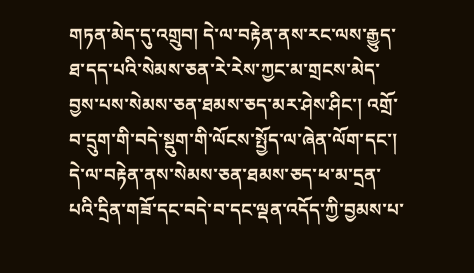གཏན་མེད་དུ་འགྲུབ། དེ་ལ་བརྟེན་ནས་རང་ལས་རྒྱུད་ཐ་དད་པའི་སེམས་ཅན་རེ་རེས་ཀྱང་མ་གྲངས་མེད་བྱས་པས་སེམས་ཅན་ཐམས་ཅད་མར་ཤེས་ཤིང་། འགྲོ་བ་དྲུག་གི་བདེ་སྡུག་གི་ལོངས་སྤྱོད་ལ་ཞེན་ལོག་དང་། དེ་ལ་བརྟེན་ནས་སེམས་ཅན་ཐམས་ཅད་ཕ་མ་དྲན་པའི་དྲིན་གཟོ་དང་བདེ་བ་དང་ལྡན་འདོད་ཀྱི་བྱམས་པ་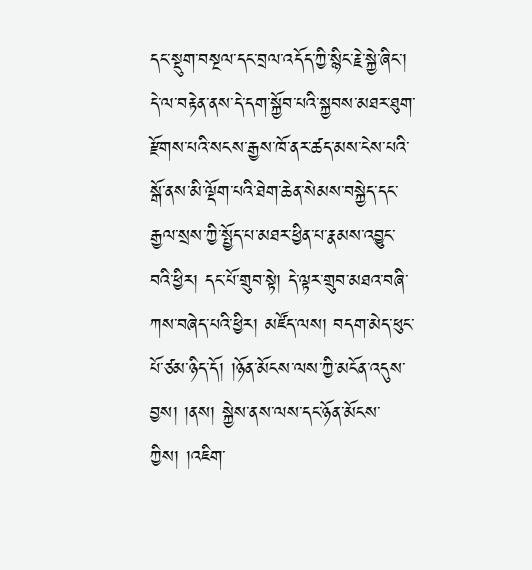དང་སྡུག་བསྔལ་དང་བྲལ་འདོད་ཀྱི་སྙིང་རྗེ་སྐྱེ་ཞིང་། དེ་ལ་བརྟེན་ནས་དེ་དག་སྐྱོབ་པའི་སྐྱབས་མཐར་ཐུག་རྫོགས་པའི་སངས་རྒྱས་ཁོ་ནར་ཚད་མས་ངེས་པའི་སྒོ་ནས་མི་ལྡོག་པའི་ཐེག་ཆེན་སེམས་བསྐྱེད་དང་རྒྱལ་སྲས་ཀྱི་སྤྱོད་པ་མཐར་ཕྱིན་པ་རྣམས་འབྱུང་བའི་ཕྱིར། དང་པོ་གྲུབ་སྟེ། དེ་ལྟར་གྲུབ་མཐའ་བཞི་ཀས་བཞེད་པའི་ཕྱིར། མཛོད་ལས། བདག་མེད་ཕུང་པོ་ཙམ་ཉིད་དོ། །ཉོན་མོངས་ལས་ཀྱི་མངོན་འདུས་བྱས། །ནས། སྐྱེས་ནས་ལས་དང་ཉོན་མོངས་ཀྱིས། །འཇིག་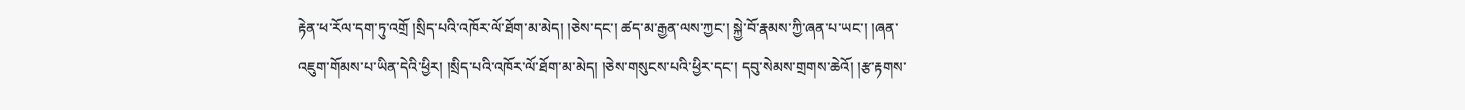རྟེན་ཕ་རོལ་དག་ཏུ་འགྲོ །སྲིད་པའི་འཁོར་ལོ་ཐོག་མ་མེད། །ཅེས་དང་། ཚད་མ་རྒྱན་ལས་ཀྱང་། སྐྱེ་བོ་རྣམས་ཀྱི་ཞན་པ་ཡང་། །ཞན་འཇུག་གོམས་པ་ཡིན་དེའི་ཕྱིར། །སྲིད་པའི་འཁོར་ལོ་ཐོག་མ་མེད། །ཅེས་གསུངས་པའི་ཕྱིར་དང་། དབུ་སེམས་གྲགས་ཆེའོ། །རྩ་རྟགས་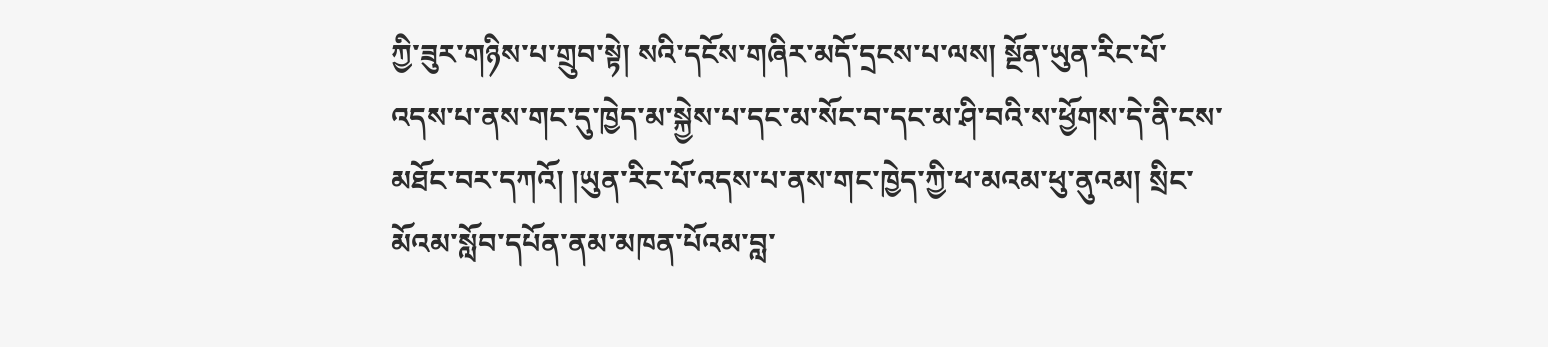ཀྱི་ཟུར་གཉིས་པ་གྲུབ་སྟེ། སའི་དངོས་གཞིར་མདོ་དྲངས་པ་ལས། སྔོན་ཡུན་རིང་པོ་འདས་པ་ནས་གང་དུ་ཁྱེད་མ་སྐྱེས་པ་དང་མ་སོང་བ་དང་མ་ཤི་བའི་ས་ཕྱོགས་དེ་ནི་ངས་མཐོང་བར་དཀའོ། །ཡུན་རིང་པོ་འདས་པ་ནས་གང་ཁྱེད་ཀྱི་ཕ་མའམ་ཕུ་ནུའམ། སྲིང་མོའམ་སློབ་དཔོན་ནམ་མཁན་པོའམ་བླ་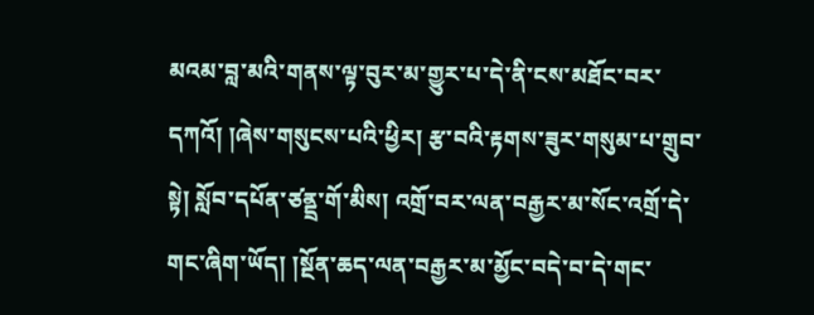མའམ་བླ་མའི་གནས་ལྟ་བུར་མ་གྱུར་པ་དེ་ནི་ངས་མཐོང་བར་དཀའོ། །ཞེས་གསུངས་པའི་ཕྱིར། རྩ་བའི་རྟགས་ཟུར་གསུམ་པ་གྲུབ་སྟེ། སློབ་དཔོན་ཙནྡྲ་གོ་མིས། འགྲོ་བར་ལན་བརྒྱར་མ་སོང་འགྲོ་དེ་གང་ཞིག་ཡོད། །སྔོན་ཆད་ལན་བརྒྱར་མ་མྱོང་བདེ་བ་དེ་གང་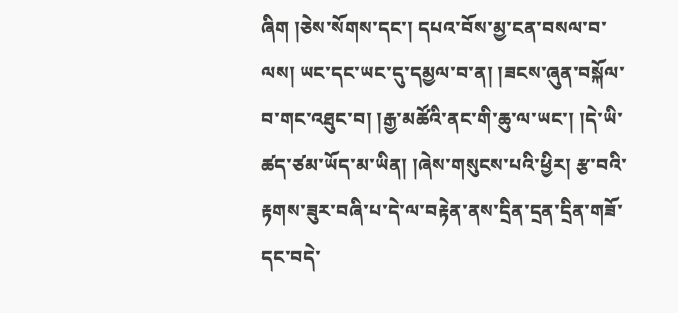ཞིག །ཅེས་སོགས་དང་། དཔའ་བོས་མྱ་ངན་བསལ་བ་ལས། ཡང་དང་ཡང་དུ་དམྱལ་བ་ན། །ཟངས་ཞུན་བསྐོལ་བ་གང་འཐུང་བ། །རྒྱ་མཚོའི་ནང་གི་ཆུ་ལ་ཡང་། །དེ་ཡི་ཚད་ཙམ་ཡོད་མ་ཡིན། །ཞེས་གསུངས་པའི་ཕྱིར། རྩ་བའི་རྟགས་ཟུར་བཞི་པ་དེ་ལ་བརྟེན་ནས་དྲིན་དྲན་དྲིན་གཟོ་དང་བདེ་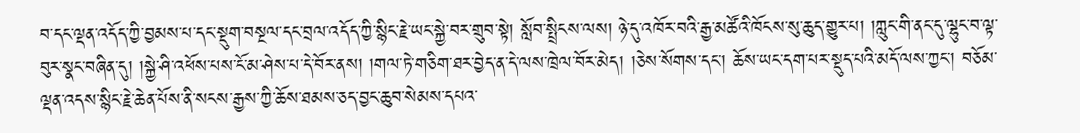བ་དང་ལྡན་འདོད་ཀྱི་བྱམས་པ་དང་སྡུག་བསྔལ་དང་བྲལ་འདོད་ཀྱི་སྙིང་རྗེ་ཡང་སྐྱེ་བར་གྲུབ་སྟེ། སློབ་སྤྲིངས་ལས། ཉེ་དུ་འཁོར་བའི་རྒྱ་མཚོའི་ཁོངས་སུ་ཆུད་གྱུར་པ། །ཀླུང་གི་ནང་དུ་ལྷུང་བ་ལྟ་བུར་སྣང་བཞིན་དུ། །སྐྱེ་ཤི་འཕོས་པས་ངོ་མ་ཤེས་པ་དེ་བོར་ནས། །གལ་ཏེ་གཅིག་ཐར་བྱེད་ན་དེ་ལས་ཁྲེལ་བོར་མེད། །ཅེས་སོགས་དང་། ཆོས་ཡང་དག་པར་སྡུད་པའི་མདོ་ལས་ཀྱང་། བཅོམ་ལྡན་འདས་སྙིང་རྗེ་ཆེན་པོས་ནི་སངས་རྒྱས་ཀྱི་ཆོས་ཐམས་ཅད་བྱང་ཆུབ་སེམས་དཔའ་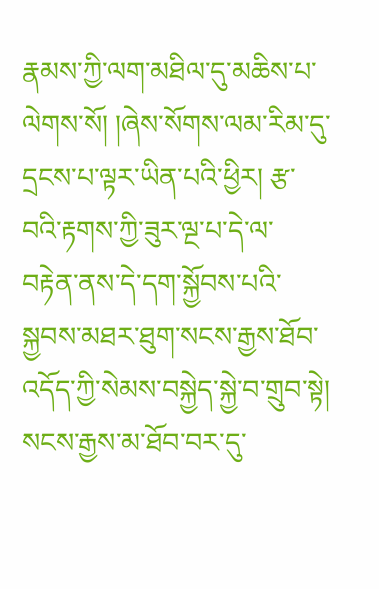རྣམས་ཀྱི་ལག་མཐིལ་དུ་མཆིས་པ་ལེགས་སོ། །ཞེས་སོགས་ལམ་རིམ་དུ་དྲངས་པ་ལྟར་ཡིན་པའི་ཕྱིར། རྩ་བའི་རྟགས་ཀྱི་ཟུར་ལྔ་པ་དེ་ལ་བརྟེན་ནས་དེ་དག་སྐྱོབས་པའི་སྐྱབས་མཐར་ཐུག་སངས་རྒྱས་ཐོབ་འདོད་ཀྱི་སེམས་བསྐྱེད་སྐྱེ་བ་གྲུབ་སྟེ། སངས་རྒྱས་མ་ཐོབ་བར་དུ་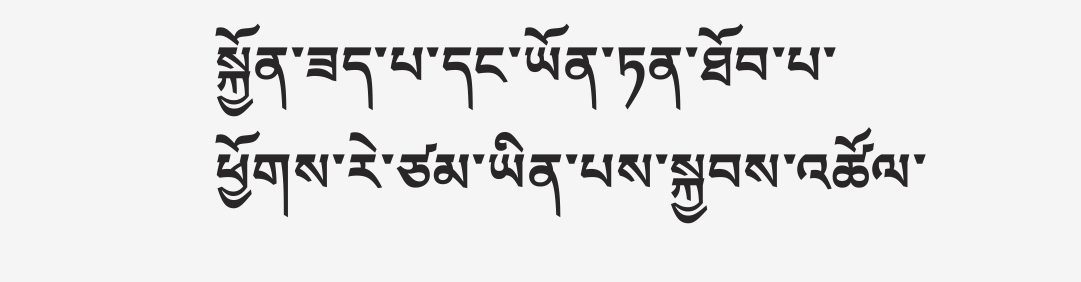སྐྱོན་ཟད་པ་དང་ཡོན་ཏན་ཐོབ་པ་ཕྱོགས་རེ་ཙམ་ཡིན་པས་སྐྱབས་འཚོལ་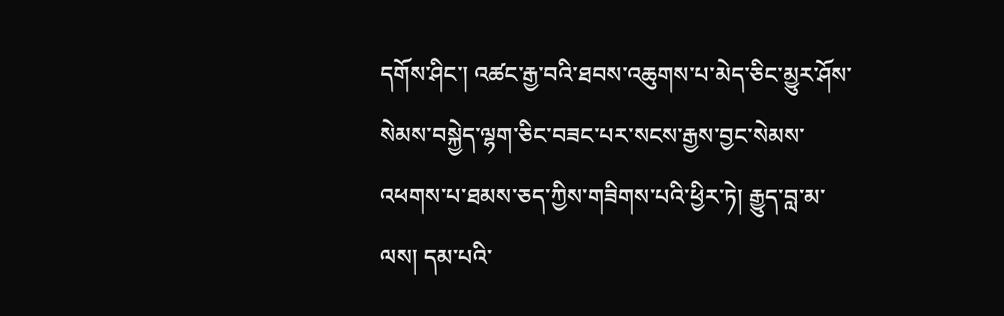དགོས་ཤིང་། འཚང་རྒྱ་བའི་ཐབས་འཆུགས་པ་མེད་ཅིང་མྱུར་ཤོས་སེམས་བསྐྱེད་ལྷག་ཅིང་བཟང་པར་སངས་རྒྱས་བྱང་སེམས་འཕགས་པ་ཐམས་ཅད་ཀྱིས་གཟིགས་པའི་ཕྱིར་ཏེ། རྒྱུད་བླ་མ་ལས། དམ་པའི་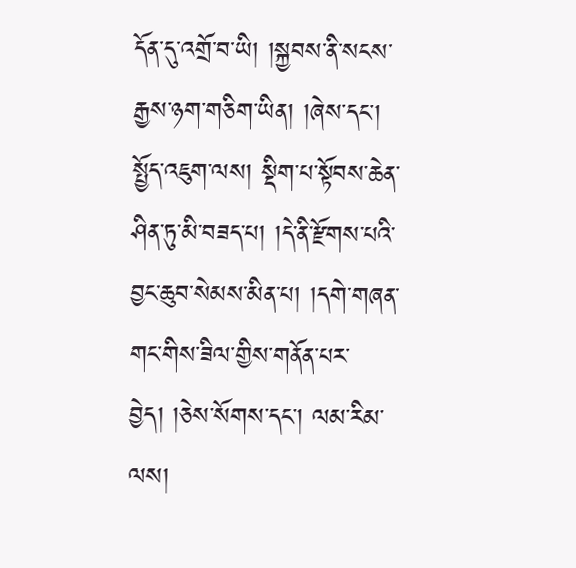དོན་དུ་འགྲོ་བ་ཡི། །སྐྱབས་ནི་སངས་རྒྱས་ཉག་གཅིག་ཡིན། །ཞེས་དང་། སྤྱོད་འཇུག་ལས། སྡིག་པ་སྟོབས་ཆེན་ཤིན་ཏུ་མི་བཟད་པ། །དེ་ནི་རྫོགས་པའི་བྱང་ཆུབ་སེམས་མིན་པ། །དགེ་གཞན་གང་གིས་ཟིལ་གྱིས་གནོན་པར་བྱེད། །ཅེས་སོགས་དང་། ལམ་རིམ་ལས།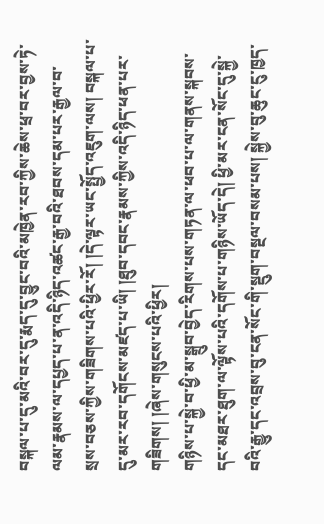བསྐལ་པ་དུ་མའི་བར་དུ་རྨད་དུ་བྱུང་བའི་མཁྱེན་རབ་ཀྱིས་ཆེས་ཕྲ་བར་བྱས་ཏེ་ལམ་རྣམས་ལ་དཔྱད་པ་ན་འདི་ཉིད་འཚང་རྒྱ་བའི་ཐབས་དམ་པར་རྒྱལ་བ་སྲས་བཅས་ཀྱིས་གཟིགས་པའི་ཕྱིར་རོ། །དེ་ལྟར་ཡང་སྤྱོད་འཇུག་ལས། བསྐལ་པ་དུ་མར་རབ་དགོངས་མཛད་པ་ཡི། །ཐུབ་དབང་རྣམས་ཀྱིས་འདི་ཉིད་ཕན་པར་གཟིགས། །ཞེས་གསུངས་པའི་ཕྱིར།
གཉིས་པ་སྐྱེ་བ་ཕྱི་མ་སྒྲུབ་བྱེད་རིགས་པས་གཏན་ལ་ཕབ་པ་ལ་གནས་སྐབས་དང་མཐར་ཐུག་ལ་ལྟོས་པའི་དགོས་པ་གཉིས་ཡོད་དེ། ཕྱི་མར་ངན་སོང་དུ་སྐྱེ་བའི་རྒྱུ་དང་འབྲས་བུ་ངན་སོང་གི་སྡུག་བསྔལ་བསམ་པས། སྐྱེས་བུ་ཆུང་ངུ་ཁྱད་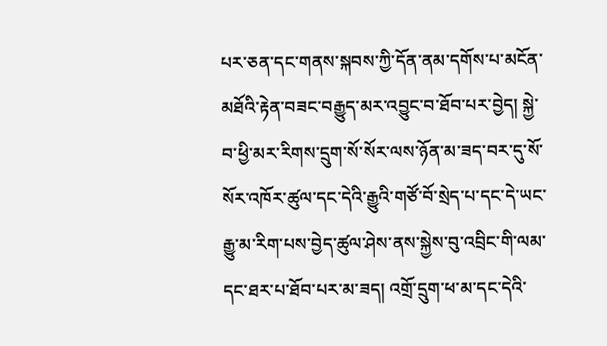པར་ཅན་དང་གནས་སྐབས་ཀྱི་དོན་ནམ་དགོས་པ་མངོན་མཐོའི་རྟེན་བཟང་བརྒྱུད་མར་འབྱུང་བ་ཐོབ་པར་བྱེད། སྐྱེ་བ་ཕྱི་མར་རིགས་དྲུག་སོ་སོར་ལས་ཉོན་མ་ཟད་བར་དུ་སོ་སོར་འཁོར་ཚུལ་དང་དེའི་རྒྱུའི་གཙོ་བོ་སྲེད་པ་དང་དེ་ཡང་རྒྱུ་མ་རིག་པས་བྱེད་ཚུལ་ཤེས་ནས་སྐྱེས་བུ་འབྲིང་གི་ལམ་དང་ཐར་པ་ཐོབ་པར་མ་ཟད། འགྲོ་དྲུག་ཕ་མ་དང་དེའི་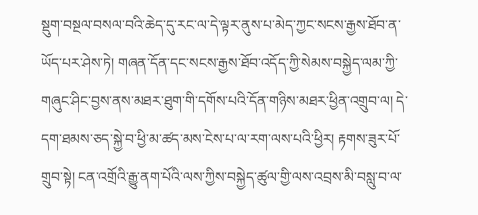སྡུག་བསྔལ་བསལ་བའི་ཆེད་དུ་རང་ལ་དེ་ལྟར་ནུས་པ་མེད་ཀྱང་སངས་རྒྱས་ཐོབ་ན་ཡོད་པར་ཤེས་ཏེ། གཞན་དོན་དང་སངས་རྒྱས་ཐོབ་འདོད་ཀྱི་སེམས་བསྐྱེད་ལམ་ཀྱི་གཞུང་ཤིང་བྱས་ནས་མཐར་ཐུག་གི་དགོས་པའི་དོན་གཉིས་མཐར་ཕྱིན་འགྲུབ་ལ། དེ་དག་ཐམས་ཅད་སྐྱེ་བ་ཕྱི་མ་ཚད་མས་ངེས་པ་ལ་རག་ལས་པའི་ཕྱིར། རྟགས་ཟུར་པོ་གྲུབ་སྟེ། ངན་འགྲོའི་རྒྱུ་ནག་པོའི་ལས་ཀྱིས་བསྐྱེད་ཚུལ་གྱི་ལས་འབྲས་མི་བསླུ་བ་ལ་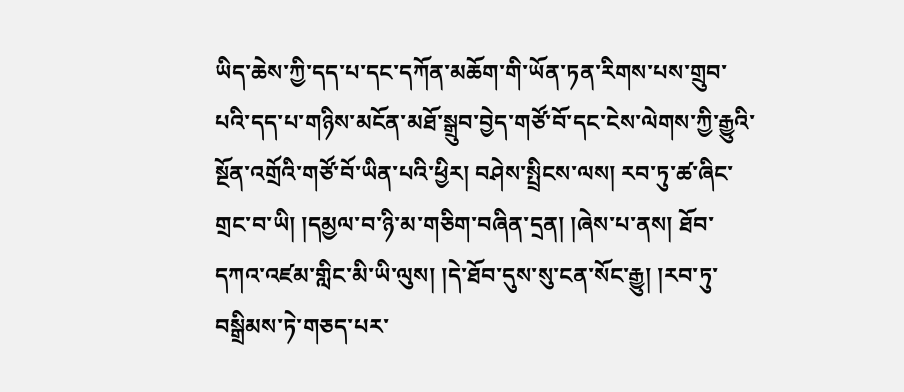ཡིད་ཆེས་ཀྱི་དད་པ་དང་དཀོན་མཆོག་གི་ཡོན་ཏན་རིགས་པས་གྲུབ་པའི་དད་པ་གཉིས་མངོན་མཐོ་སྒྲུབ་བྱེད་གཙོ་བོ་དང་ངེས་ལེགས་ཀྱི་རྒྱུའི་སྔོན་འགྲོའི་གཙོ་བོ་ཡིན་པའི་ཕྱིར། བཤེས་སྤྲིངས་ལས། རབ་ཏུ་ཚ་ཞིང་གྲང་བ་ཡི། །དམྱལ་བ་ཉི་མ་གཅིག་བཞིན་དྲན། །ཞེས་པ་ནས། ཐོབ་དཀའ་འཛམ་གླིང་མི་ཡི་ལུས། །དེ་ཐོབ་དུས་སུ་ངན་སོང་རྒྱུ། །རབ་ཏུ་བསྒྲིམས་ཏེ་གཅད་པར་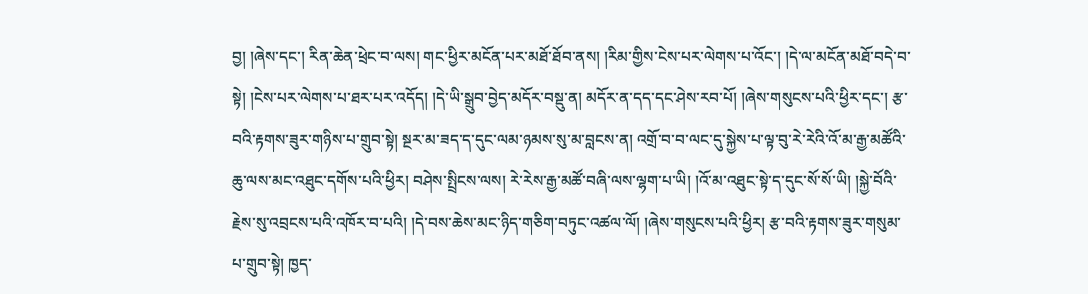བྱ། །ཞེས་དང་། རིན་ཆེན་ཕྲེང་བ་ལས། གང་ཕྱིར་མངོན་པར་མཐོ་ཐོབ་ནས། །རིམ་གྱིས་ངེས་པར་ལེགས་པ་འོང་། །དེ་ལ་མངོན་མཐོ་བདེ་བ་སྟེ། །ངེས་པར་ལེགས་པ་ཐར་པར་འདོད། །དེ་ཡི་སྒྲུབ་བྱེད་མདོར་བསྡུ་ན། མདོར་ན་དད་དང་ཤེས་རབ་པོ། །ཞེས་གསུངས་པའི་ཕྱིར་དང་། རྩ་བའི་རྟགས་ཟུར་གཉིས་པ་གྲུབ་སྟེ། སྔར་མ་ཟད་ད་དུང་ལམ་ཉམས་སུ་མ་བླངས་ན། འགྲོ་བ་བ་ལང་དུ་སྐྱེས་པ་ལྟ་བུ་རེ་རེའི་འོ་མ་རྒྱ་མཚོའི་ཆུ་ལས་མང་འཐུང་དགོས་པའི་ཕྱིར། བཤེས་སྤྲིངས་ལས། རེ་རེས་རྒྱ་མཚོ་བཞི་ལས་ལྷག་པ་ཡི། །འོ་མ་འཐུང་སྟེ་ད་དུང་སོ་སོ་ཡི། །སྐྱེ་བོའི་རྗེས་སུ་འབྲངས་པའི་འཁོར་བ་པའི། །དེ་བས་ཆེས་མང་ཉིད་གཅིག་བཏུང་འཚལ་ལོ། །ཞེས་གསུངས་པའི་ཕྱིར། རྩ་བའི་རྟགས་ཟུར་གསུམ་པ་གྲུབ་སྟེ། ཁྱད་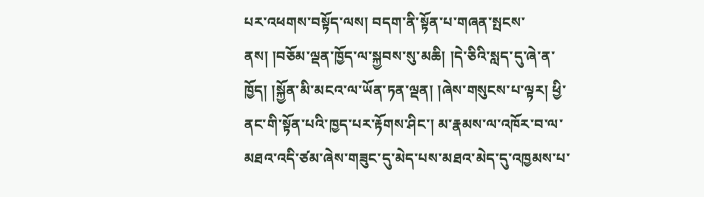པར་འཕགས་བསྟོད་ལས། བདག་ནི་སྟོན་པ་གཞན་སྤངས་ནས། །བཅོམ་ལྡན་ཁྱོད་ལ་སྐྱབས་སུ་མཆི། །དེ་ཅིའི་སླད་དུ་ཞེ་ན་ཁྱོད། །སྐྱོན་མི་མངའ་ལ་ཡོན་ཏན་ལྡན། །ཞེས་གསུངས་པ་ལྟར། ཕྱི་ནང་གི་སྟོན་པའི་ཁྱད་པར་རྟོགས་ཤིང་། མ་རྣམས་ལ་འཁོར་བ་ལ་མཐའ་འདི་ཙམ་ཞེས་གཟུང་དུ་མེད་པས་མཐའ་མེད་དུ་འཁྱམས་པ་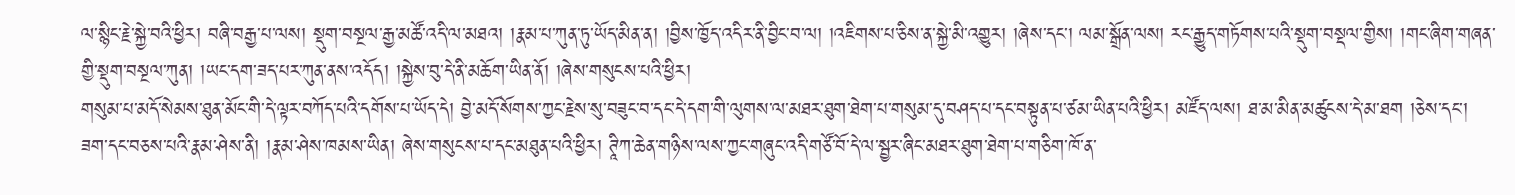ལ་སྙིང་རྗེ་སྐྱེ་བའི་ཕྱིར། བཞི་བརྒྱ་པ་ལས། སྡུག་བསྔལ་རྒྱ་མཚོ་འདི་ལ་མཐའ། །རྣམ་པ་ཀུན་ཏུ་ཡོད་མིན་ན། །བྱིས་ཁྱོད་འདིར་ནི་བྱིང་བ་ལ། །འཇིགས་པ་ཅིས་ན་སྐྱེ་མི་འགྱུར། །ཞེས་དང་། ལམ་སྒྲོན་ལས། རང་རྒྱུད་གཏོགས་པའི་སྡུག་བསྡལ་གྱིས། །གང་ཞིག་གཞན་གྱི་སྡུག་བསྔལ་ཀུན། །ཡང་དག་ཟད་པར་ཀུན་ནས་འདོད། །སྐྱེས་བུ་དེ་ནི་མཆོག་ཡིན་ནོ། །ཞེས་གསུངས་པའི་ཕྱིར།
གསུམ་པ་མདོ་སེམས་ཐུན་མོང་གི་དེ་ལྟར་བཀོད་པའི་དགོས་པ་ཡོད་དེ། བྱེ་མདོ་སོགས་ཀྱང་རྗེས་སུ་བཟུང་བ་དང་དེ་དག་གི་ལུགས་ལ་མཐར་ཐུག་ཐེག་པ་གསུམ་དུ་བཤད་པ་དང་བསྟུན་པ་ཙམ་ཡིན་པའི་ཕྱིར། མཛོད་ལས། ཐ་མ་མིན་མཚུངས་དེ་མ་ཐག །ཅེས་དང་། ཟག་དང་བཅས་པའི་རྣམ་ཤེས་ནི། །རྣམ་ཤེས་ཁམས་ཡིན། ཞེས་གསུངས་པ་དང་མཐུན་པའི་ཕྱིར། ཊཱིཀ་ཆེན་གཉིས་ལས་ཀྱང་གཞུང་འདི་གཙོ་བོ་དེ་ལ་སྦྱར་ཞིང་མཐར་ཐུག་ཐེག་པ་གཅིག་ཁོ་ན་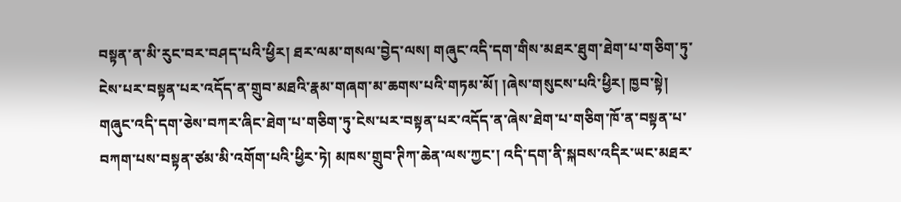བསྟན་ན་མི་རུང་བར་བཤད་པའི་ཕྱིར། ཐར་ལམ་གསལ་བྱེད་ལས། གཞུང་འདི་དག་གིས་མཐར་ཐུག་ཐེག་པ་གཅིག་ཏུ་ངེས་པར་བསྟན་པར་འདོད་ན་གྲུབ་མཐའི་རྣམ་གཞག་མ་ཆགས་པའི་གཏམ་མོ། །ཞེས་གསུངས་པའི་ཕྱིར། ཁྱབ་སྟེ། གཞུང་འདི་དག་ཅེས་བཀར་ཞིང་ཐེག་པ་གཅིག་ཏུ་ངེས་པར་བསྟན་པར་འདོད་ན་ཞེས་ཐེག་པ་གཅིག་ཁོ་ན་བསྟན་པ་བཀག་པས་བསྟན་ཙམ་མི་འགོག་པའི་ཕྱིར་ཏེ། མཁས་གྲུབ་ཊིཀ་ཆེན་ལས་ཀྱང་། འདི་དག་ནི་སྐབས་འདིར་ཡང་མཐར་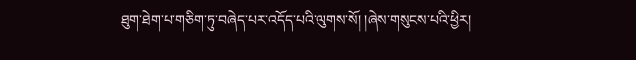ཐུག་ཐེག་པ་གཅིག་ཏུ་བཞེད་པར་འདོད་པའི་ལུགས་སོ། །ཞེས་གསུངས་པའི་ཕྱིར།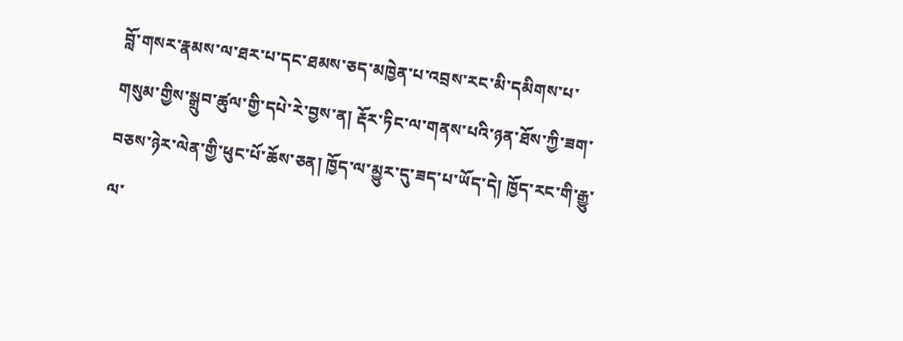བློ་གསར་རྣམས་ལ་ཐར་པ་དང་ཐམས་ཅད་མཁྱེན་པ་འབྲས་རང་མི་དམིགས་པ་གསུམ་གྱིས་སྒྲུབ་ཚུལ་གྱི་དཔེ་རེ་བྱས་ན། རྡོར་ཏིང་ལ་གནས་པའི་ཉན་ཐོས་ཀྱི་ཟག་བཅས་ཉེར་ལེན་གྱི་ཕུང་པོ་ཆོས་ཅན། ཁྱོད་ལ་མྱུར་དུ་ཟད་པ་ཡོད་དེ། ཁྱོད་རང་གི་རྒྱུ་ལ་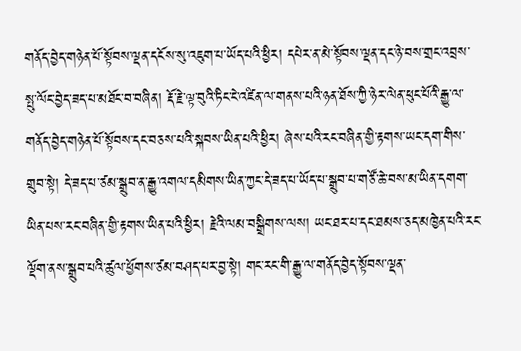གནོད་བྱེད་གཉེན་པོ་སྟོབས་ལྡན་དངོས་སུ་འཇུག་པ་ཡོད་པའི་ཕྱིར། དཔེར་ན་མེ་སྟོབས་ལྡན་དང་ཉེ་བས་གྲང་འབྲས་སྤུ་ལོང་བྱེད་ཟད་པ་མཐོང་བ་བཞིན། རྡོ་རྗེ་ལྟ་བུའི་ཏིང་ངེ་འཛིན་ལ་གནས་པའི་ཉན་ཐོས་ཀྱི་ཉེར་ལེན་ཕུང་པོའི་རྒྱུ་ལ་གནོད་བྱེད་གཉེན་པོ་སྟོབས་དང་བཅས་པའི་སྐབས་ཡིན་པའི་ཕྱིར། ཞེས་པའི་རང་བཞིན་གྱི་རྟགས་ཡང་དག་གིས་གྲུབ་སྟེ། དེ་ཟད་པ་ཙམ་སྒྲུབ་ན་རྒྱུ་འགལ་དམིགས་ཡིན་ཀྱང་དེ་ཟད་པ་ཡོད་པ་སྒྲུབ་པ་གཙོ་ཆེ་བས་མ་ཡིན་དགག་ཡིན་པས་རང་བཞིན་གྱི་རྟགས་ཡིན་པའི་ཕྱིར། རྗེའི་ལམ་བསྒྲིགས་ལས། ཡང་ཐར་པ་དང་ཐམས་ཅད་མཁྱེན་པའི་རང་ལྡོག་ནས་སྒྲུབ་པའི་ཚུལ་ཕྱོགས་ཙམ་བཤད་པར་བྱ་སྟེ། གང་རང་གི་རྒྱུ་ལ་གནོད་བྱེད་སྟོབས་ལྡན་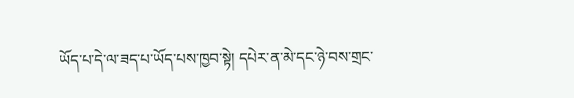ཡོད་པ་དེ་ལ་ཟད་པ་ཡོད་པས་ཁྱབ་སྟེ། དཔེར་ན་མེ་དང་ཉེ་བས་གྲང་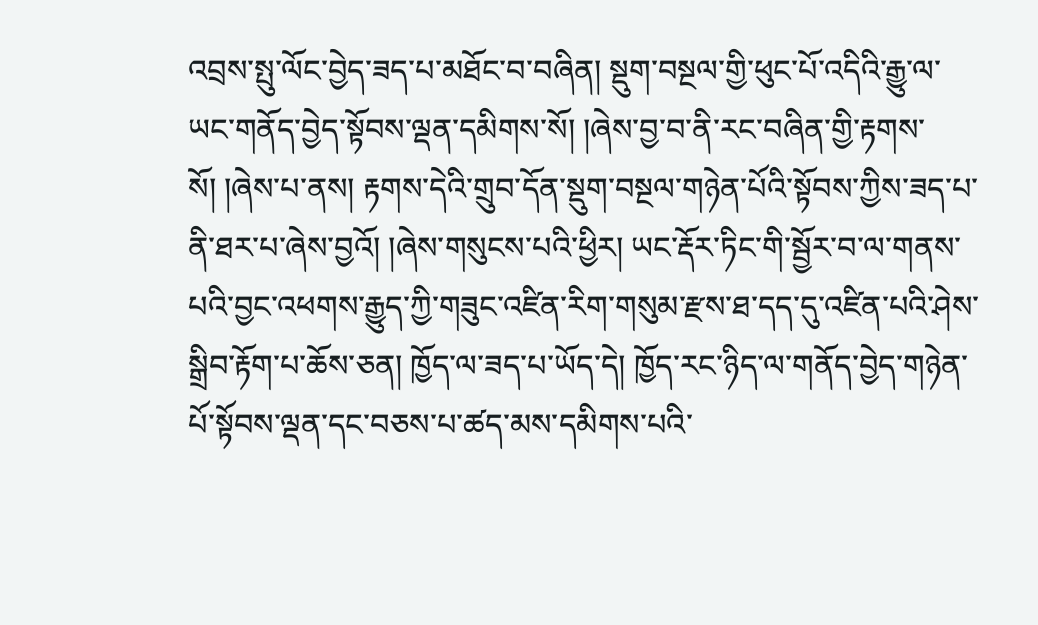འབྲས་སྤུ་ལོང་བྱེད་ཟད་པ་མཐོང་བ་བཞིན། སྡུག་བསྔལ་གྱི་ཕུང་པོ་འདིའི་རྒྱུ་ལ་ཡང་གནོད་བྱེད་སྟོབས་ལྡན་དམིགས་སོ། །ཞེས་བྱ་བ་ནི་རང་བཞིན་གྱི་རྟགས་སོ། །ཞེས་པ་ནས། རྟགས་དེའི་གྲུབ་དོན་སྡུག་བསྔལ་གཉེན་པོའི་སྟོབས་ཀྱིས་ཟད་པ་ནི་ཐར་པ་ཞེས་བྱའོ། །ཞེས་གསུངས་པའི་ཕྱིར། ཡང་རྡོར་ཏིང་གི་སྦྱོར་བ་ལ་གནས་པའི་བྱང་འཕགས་རྒྱུད་ཀྱི་གཟུང་འཛིན་རིག་གསུམ་རྫས་ཐ་དད་དུ་འཛིན་པའི་ཤེས་སྒྲིབ་རྟོག་པ་ཆོས་ཅན། ཁྱོད་ལ་ཟད་པ་ཡོད་དེ། ཁྱོད་རང་ཉིད་ལ་གནོད་བྱེད་གཉེན་པོ་སྟོབས་ལྡན་དང་བཅས་པ་ཚད་མས་དམིགས་པའི་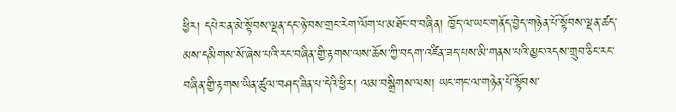ཕྱིར། དཔེར་ན་མེ་སྟོབས་ལྡན་དང་ཉེ་བས་གྲང་རེག་ལོག་པ་མཐོང་བ་བཞིན། ཁྱོད་ལ་ཡང་གནོད་བྱེད་གཉེན་པོ་སྟོབས་ལྡན་ཚད་མས་དམིགས་སོ་ཞེས་པའི་རང་བཞིན་གྱི་རྟགས་ལས་ཆོས་ཀྱི་བདག་འཛིན་ཟད་པས་མི་གནས་པའི་མྱང་འདས་གྲུབ་ཅིང་རང་བཞིན་གྱི་རྟགས་ཡིན་ཚུལ་བཤད་ཟིན་པ་དེའི་ཕྱིར། ལམ་བསྒྲིགས་ལས། ཡང་གང་ལ་གཉེན་པོ་སྟོབས་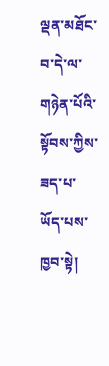ལྡན་མཐོང་བ་དེ་ལ་གཉེན་པོའི་སྟོབས་ཀྱིས་ཟད་པ་ཡོད་པས་ཁྱབ་སྟེ།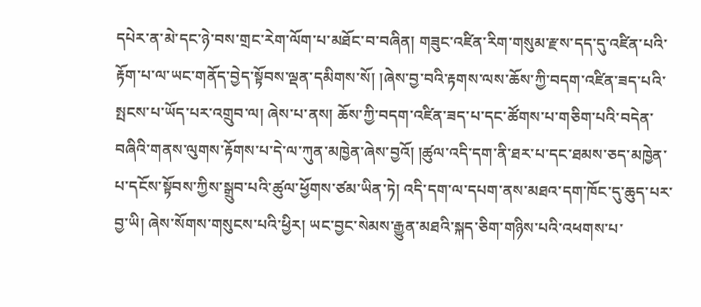དཔེར་ན་མེ་དང་ཉེ་བས་གྲང་རེག་ལོག་པ་མཐོང་བ་བཞིན། གཟུང་འཛིན་རིག་གསུམ་རྫས་དད་དུ་འཛིན་པའི་རྟོག་པ་ལ་ཡང་གནོད་བྱེད་སྟོབས་ལྡན་དམིགས་སོ། །ཞེས་བྱ་བའི་རྟགས་ལས་ཆོས་ཀྱི་བདག་འཛིན་ཟད་པའི་སྤངས་པ་ཡོད་པར་འགྲུབ་ལ། ཞེས་པ་ནས། ཆོས་ཀྱི་བདག་འཛིན་ཟད་པ་དང་ཚོགས་པ་གཅིག་པའི་བདེན་བཞིའི་གནས་ལུགས་རྟོགས་པ་དེ་ལ་ཀུན་མཁྱེན་ཞེས་བྱའོ། །ཚུལ་འདི་དག་ནི་ཐར་པ་དང་ཐམས་ཅད་མཁྱེན་པ་དངོས་སྟོབས་ཀྱིས་སྒྲུབ་པའི་ཚུལ་ཕྱོགས་ཙམ་ཡིན་ཏེ། འདི་དག་ལ་དཔག་ནས་མཐའ་དག་ཁོང་དུ་ཆུད་པར་བྱ་ཡི། ཞེས་སོགས་གསུངས་པའི་ཕྱིར། ཡང་བྱང་སེམས་རྒྱུན་མཐའི་སྐད་ཅིག་གཉིས་པའི་འཕགས་པ་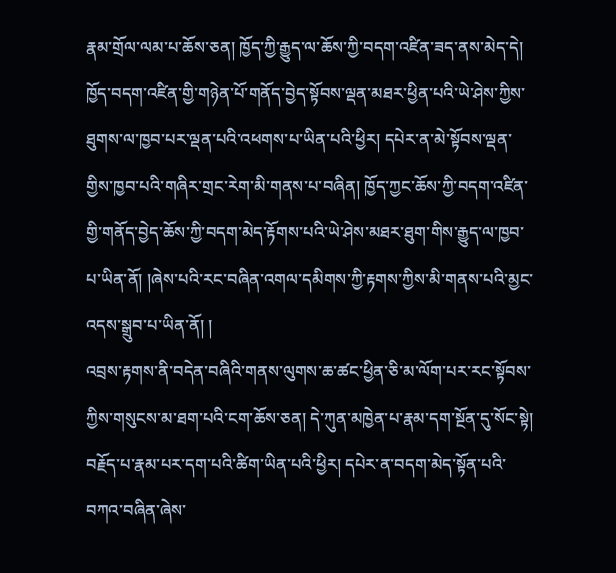རྣམ་གྲོལ་ལམ་པ་ཆོས་ཅན། ཁྱོད་ཀྱི་རྒྱུད་ལ་ཆོས་ཀྱི་བདག་འཛིན་ཟད་ནས་མེད་དེ། ཁྱོད་བདག་འཛིན་གྱི་གཉེན་པོ་གནོད་བྱེད་སྟོབས་ལྡན་མཐར་ཕྱིན་པའི་ཡེ་ཤེས་ཀྱིས་ཐུགས་ལ་ཁྱབ་པར་ལྡན་པའི་འཕགས་པ་ཡིན་པའི་ཕྱིར། དཔེར་ན་མེ་སྟོབས་ལྡན་གྱིས་ཁྱབ་པའི་གཞིར་གྲང་རེག་མི་གནས་པ་བཞིན། ཁྱོད་ཀྱང་ཆོས་ཀྱི་བདག་འཛིན་གྱི་གནོད་བྱེད་ཆོས་ཀྱི་བདག་མེད་རྟོགས་པའི་ཡེ་ཤེས་མཐར་ཐུག་གིས་རྒྱུད་ལ་ཁྱབ་པ་ཡིན་ནོ། །ཞེས་པའི་རང་བཞིན་འགལ་དམིགས་ཀྱི་རྟགས་ཀྱིས་མི་གནས་པའི་མྱང་འདས་སྒྲུབ་པ་ཡིན་ནོ། །
འབྲས་རྟགས་ནི་བདེན་བཞིའི་གནས་ལུགས་ཆ་ཚང་ཕྱིན་ཅི་མ་ལོག་པར་རང་སྟོབས་ཀྱིས་གསུངས་མ་ཐག་པའི་ངག་ཆོས་ཅན། དེ་ཀུན་མཁྱེན་པ་རྣམ་དག་སྔོན་དུ་སོང་སྟེ། བརྗོད་པ་རྣམ་པར་དག་པའི་ཚིག་ཡིན་པའི་ཕྱིར། དཔེར་ན་བདག་མེད་སྟོན་པའི་བཀའ་བཞིན་ཞེས་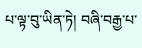པ་ལྟ་བུ་ཡིན་ཏེ། བཞི་བརྒྱ་པ་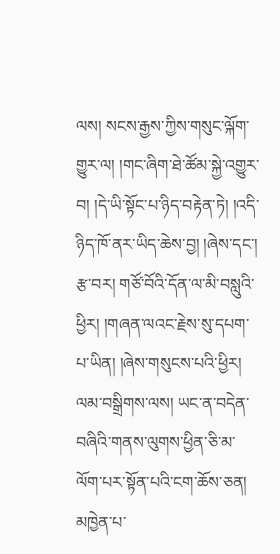ལས། སངས་རྒྱས་ཀྱིས་གསུང་ལྐོག་གྱུར་ལ། །གང་ཞིག་ཐེ་ཚོམ་སྐྱེ་འགྱུར་བ། །དེ་ཡི་སྟོང་པ་ཉིད་བརྟེན་ཏེ། །འདི་ཉིད་ཁོ་ནར་ཡིད་ཆེས་བྱ། །ཞེས་དང་། རྩ་བར། གཙོ་བོའི་དོན་ལ་མི་བསླུའི་ཕྱིར། །གཞན་ལའང་རྗེས་སུ་དཔག་པ་ཡིན། །ཞེས་གསུངས་པའི་ཕྱིར། ལམ་བསྒྲིགས་ལས། ཡང་ན་བདེན་བཞིའི་གནས་ལུགས་ཕྱིན་ཅི་མ་ལོག་པར་སྟོན་པའི་ངག་ཆོས་ཅན། མཁྱེན་པ་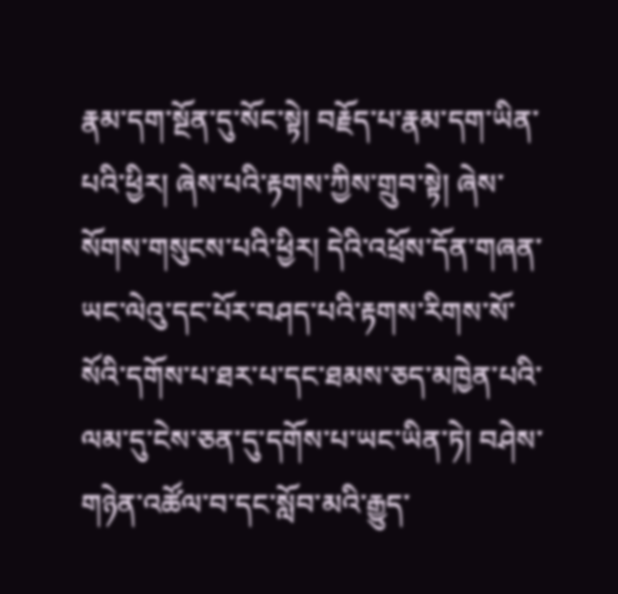རྣམ་དག་སྔོན་དུ་སོང་སྟེ། བརྗོད་པ་རྣམ་དག་ཡིན་པའི་ཕྱིར། ཞེས་པའི་རྟགས་ཀྱིས་གྲུབ་སྟེ། ཞེས་སོགས་གསུངས་པའི་ཕྱིར། དེའི་འཕྲོས་དོན་གཞན་ཡང་ལེའུ་དང་པོར་བཤད་པའི་རྟགས་རིགས་སོ་སོའི་དགོས་པ་ཐར་པ་དང་ཐམས་ཅད་མཁྱེན་པའི་ལམ་དུ་ངེས་ཅན་དུ་དགོས་པ་ཡང་ཡིན་ཏེ། བཤེས་གཉེན་འཚོལ་བ་དང་སློབ་མའི་རྒྱུད་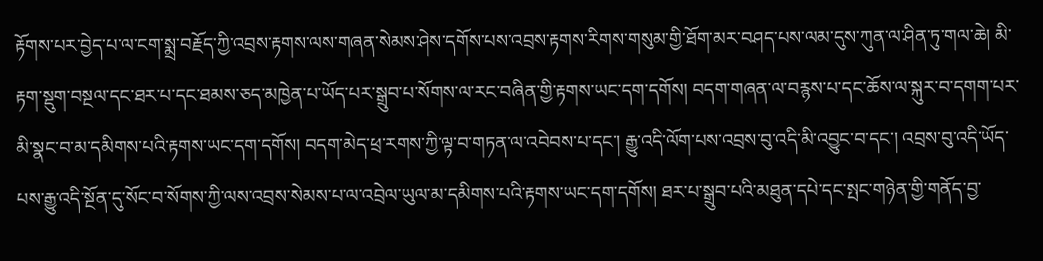རྟོགས་པར་བྱེད་པ་ལ་ངག་སྨྲ་བརྗོད་ཀྱི་འབྲས་རྟགས་ལས་གཞན་སེམས་ཤེས་དགོས་པས་འབྲས་རྟགས་རིགས་གསུམ་གྱི་ཐོག་མར་བཤད་པས་ལམ་དུས་ཀུན་ལ་ཤིན་ཏུ་གལ་ཆེ། མི་རྟག་སྡུག་བསྔལ་དང་ཐར་པ་དང་ཐམས་ཅད་མཁྱེན་པ་ཡོད་པར་སྒྲུབ་པ་སོགས་ལ་རང་བཞིན་གྱི་རྟགས་ཡང་དག་དགོས། བདག་གཞན་ལ་བརྙས་པ་དང་ཆོས་ལ་སྐུར་བ་དགག་པར་མི་སྣང་བ་མ་དམིགས་པའི་རྟགས་ཡང་དག་དགོས། བདག་མེད་ཕྲ་རགས་ཀྱི་ལྟ་བ་གཏན་ལ་འབེབས་པ་དང་། རྒྱུ་འདི་ལོག་པས་འབྲས་བུ་འདི་མི་འབྱུང་བ་དང་། འབྲས་བུ་འདི་ཡོད་པས་རྒྱུ་འདི་སྔོན་དུ་སོང་བ་སོགས་ཀྱི་ལས་འབྲས་སེམས་པ་ལ་འབྲེལ་ཡུལ་མ་དམིགས་པའི་རྟགས་ཡང་དག་དགོས། ཐར་པ་སྒྲུབ་པའི་མཐུན་དཔེ་དང་སྤང་གཉེན་གྱི་གནོད་བྱ་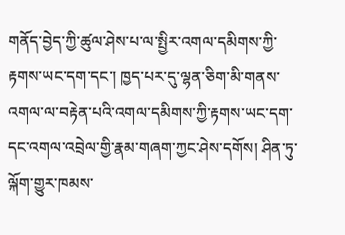གནོད་བྱེད་ཀྱི་ཚུལ་ཤེས་པ་ལ་སྤྱིར་འགལ་དམིགས་ཀྱི་རྟགས་ཡང་དག་དང་། ཁྱད་པར་དུ་ལྷན་ཅིག་མི་གནས་འགལ་ལ་བརྟེན་པའི་འགལ་དམིགས་ཀྱི་རྟགས་ཡང་དག་དང་འགལ་འབྲེལ་གྱི་རྣམ་གཞག་ཀྱང་ཤེས་དགོས། ཤིན་ཏུ་ལྐོག་གྱུར་ཁམས་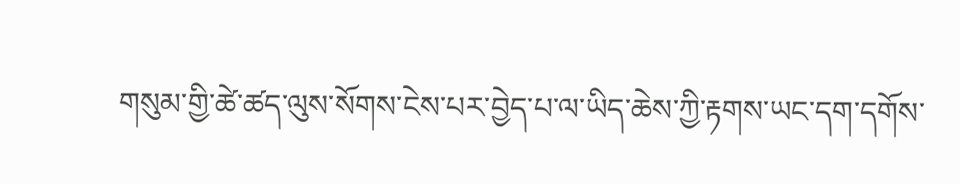གསུམ་གྱི་ཚེ་ཚད་ལུས་སོགས་ངེས་པར་བྱེད་པ་ལ་ཡིད་ཆེས་ཀྱི་རྟགས་ཡང་དག་དགོས་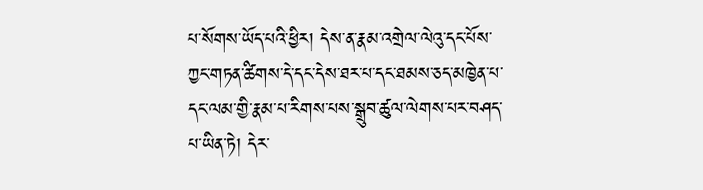པ་སོགས་ཡོད་པའི་ཕྱིར། དེས་ན་རྣམ་འགྲེལ་ལེའུ་དང་པོས་ཀྱང་གཏན་ཚིགས་དེ་དང་དེས་ཐར་པ་དང་ཐམས་ཅད་མཁྱེན་པ་དང་ལམ་གྱི་རྣམ་པ་རིགས་པས་སྒྲུབ་ཚུལ་ལེགས་པར་བཤད་པ་ཡིན་ཏེ། དེར་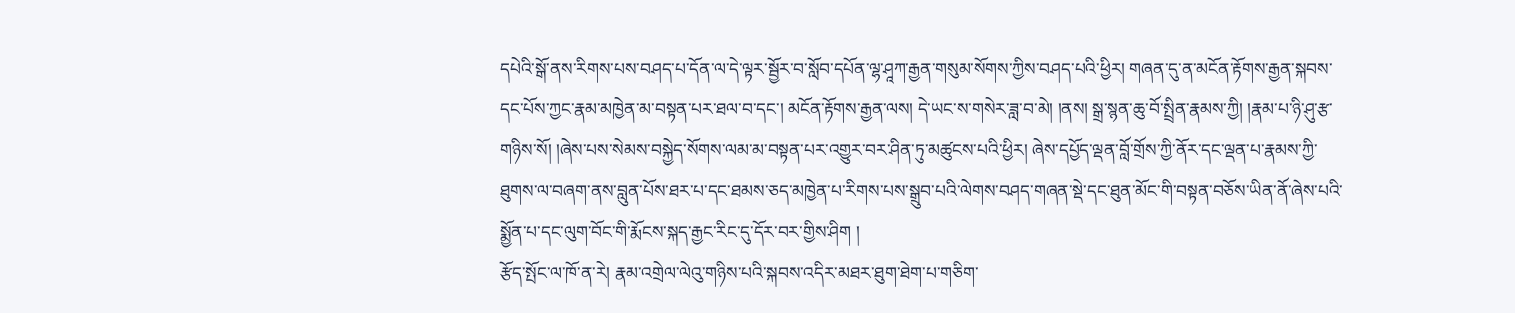དཔེའི་སྒོ་ནས་རིགས་པས་བཤད་པ་དོན་ལ་དེ་ལྟར་སྦྱོར་བ་སློབ་དཔོན་ལྷ་ཤཱཀ་རྒྱན་གསུམ་སོགས་ཀྱིས་བཤད་པའི་ཕྱིར། གཞན་དུ་ན་མངོན་རྟོགས་རྒྱན་སྐབས་དང་པོས་ཀྱང་རྣམ་མཁྱེན་མ་བསྟན་པར་ཐལ་བ་དང་། མངོན་རྟོགས་རྒྱན་ལས། དེ་ཡང་ས་གསེར་ཟླ་བ་མེ། །ནས། སྒྲ་སྙན་ཆུ་བོ་སྤྲིན་རྣམས་ཀྱི། །རྣམ་པ་ཉི་ཤུ་རྩ་གཉིས་སོ། །ཞེས་པས་སེམས་བསྐྱེད་སོགས་ལམ་མ་བསྟན་པར་འགྱུར་བར་ཤིན་ཏུ་མཚུངས་པའི་ཕྱིར། ཞེས་དཔྱོད་ལྡན་བློ་གྲོས་ཀྱི་ནོར་དང་ལྡན་པ་རྣམས་ཀྱི་ཐུགས་ལ་བཞག་ནས་བླུན་པོས་ཐར་པ་དང་ཐམས་ཅད་མཁྱེན་པ་རིགས་པས་སྒྲུབ་པའི་ལེགས་བཤད་གཞན་སྡེ་དང་ཐུན་མོང་གི་བསྟན་བཅོས་ཡིན་ནོ་ཞེས་པའི་སྨྱོན་པ་དང་ལུག་བོང་གི་རྨོངས་སྐད་རྒྱང་རིང་དུ་དོར་བར་གྱིས་ཤིག །
རྩོད་སྤོང་ལ་ཁོ་ན་རེ། རྣམ་འགྲེལ་ལེའུ་གཉིས་པའི་སྐབས་འདིར་མཐར་ཐུག་ཐེག་པ་གཅིག་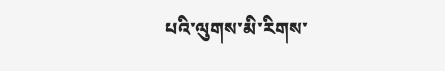པའི་ལུགས་མི་རིགས་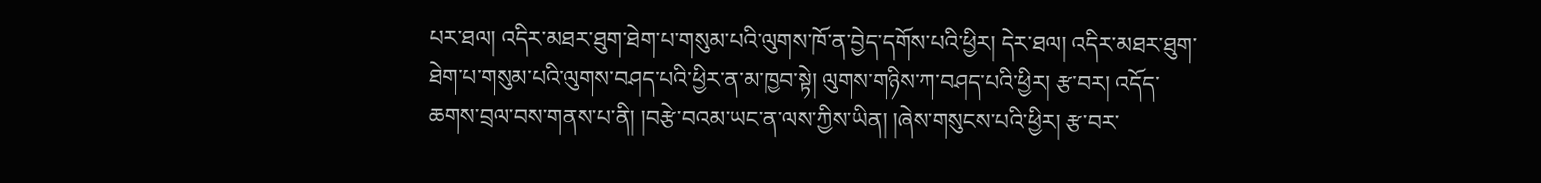པར་ཐལ། འདིར་མཐར་ཐུག་ཐེག་པ་གསུམ་པའི་ལུགས་ཁོ་ན་བྱེད་དགོས་པའི་ཕྱིར། དེར་ཐལ། འདིར་མཐར་ཐུག་ཐེག་པ་གསུམ་པའི་ལུགས་བཤད་པའི་ཕྱིར་ན་མ་ཁྱབ་སྟེ། ལུགས་གཉིས་ཀ་བཤད་པའི་ཕྱིར། རྩ་བར། འདོད་ཆགས་བྲལ་བས་གནས་པ་ནི། །བརྩེ་བའམ་ཡང་ན་ལས་ཀྱིས་ཡིན། །ཞེས་གསུངས་པའི་ཕྱིར། རྩ་བར་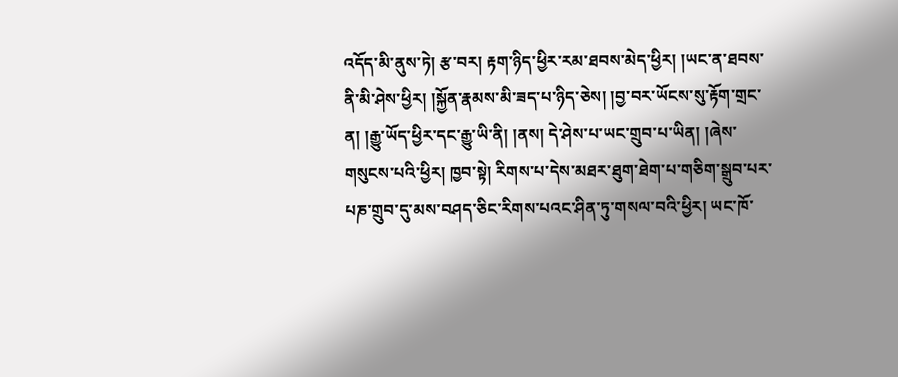འདོད་མི་ནུས་ཏེ། རྩ་བར། རྟག་ཉིད་ཕྱིར་རམ་ཐབས་མེད་ཕྱིར། །ཡང་ན་ཐབས་ནི་མི་ཤེས་ཕྱིར། །སྐྱོན་རྣམས་མི་ཟད་པ་ཉིད་ཅེས། །བྱ་བར་ཡོངས་སུ་རྟོག་གྲང་ན། །རྒྱུ་ཡོད་ཕྱིར་དང་རྒྱུ་ཡི་ནི། །ནས། དེ་ཤེས་པ་ཡང་གྲུབ་པ་ཡིན། །ཞེས་གསུངས་པའི་ཕྱིར། ཁྱབ་སྟེ། རིགས་པ་དེས་མཐར་ཐུག་ཐེག་པ་གཅིག་སྒྲུབ་པར་པཎ་གྲུབ་དུ་མས་བཤད་ཅིང་རིགས་པའང་ཤིན་ཏུ་གསལ་བའི་ཕྱིར། ཡང་ཁོ་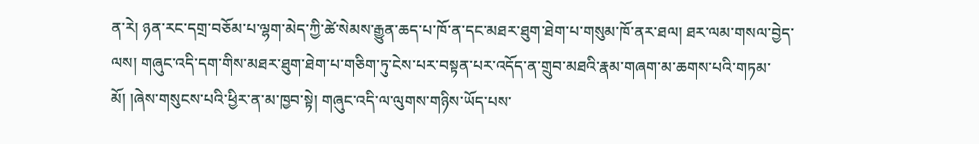ན་རེ། ཉན་རང་དགྲ་བཅོམ་པ་ལྷག་མེད་ཀྱི་ཚེ་སེམས་རྒྱུན་ཆད་པ་ཁོ་ན་དང་མཐར་ཐུག་ཐེག་པ་གསུམ་ཁོ་ནར་ཐལ། ཐར་ལམ་གསལ་བྱེད་ལས། གཞུང་འདི་དག་གིས་མཐར་ཐུག་ཐེག་པ་གཅིག་ཏུ་ངེས་པར་བསྟན་པར་འདོད་ན་གྲུབ་མཐའི་རྣམ་གཞག་མ་ཆགས་པའི་གཏམ་མོ། །ཞེས་གསུངས་པའི་ཕྱིར་ན་མ་ཁྱབ་སྟེ། གཞུང་འདི་ལ་ལུགས་གཉིས་ཡོད་པས་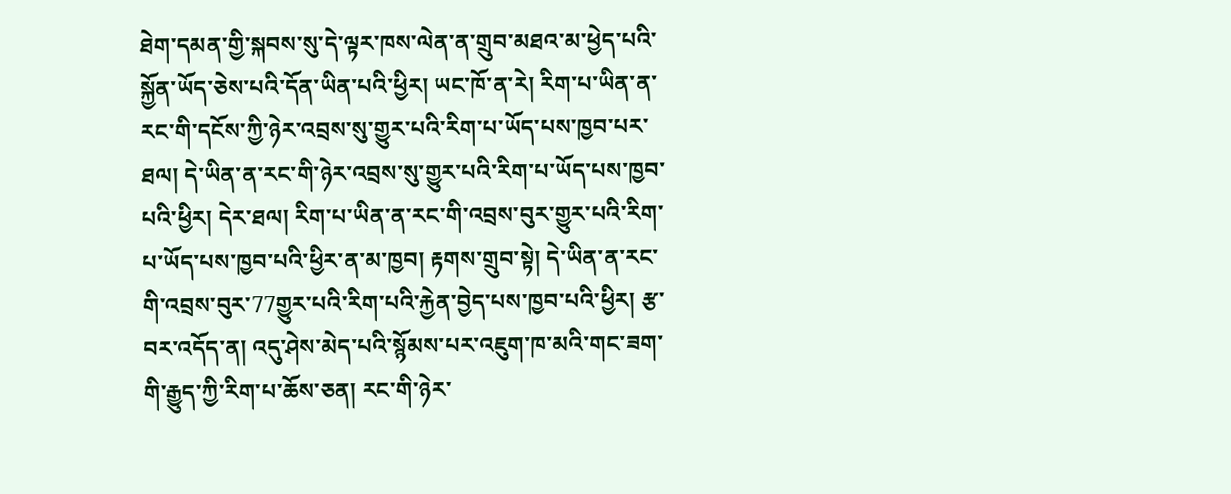ཐེག་དམན་གྱི་སྐབས་སུ་དེ་ལྟར་ཁས་ལེན་ན་གྲུབ་མཐའ་མ་ཕྱེད་པའི་སྐྱོན་ཡོད་ཅེས་པའི་དོན་ཡིན་པའི་ཕྱིར། ཡང་ཁོ་ན་རེ། རིག་པ་ཡིན་ན་རང་གི་དངོས་ཀྱི་ཉེར་འབྲས་སུ་གྱུར་པའི་རིག་པ་ཡོད་པས་ཁྱབ་པར་ཐལ། དེ་ཡིན་ན་རང་གི་ཉེར་འབྲས་སུ་གྱུར་པའི་རིག་པ་ཡོད་པས་ཁྱབ་པའི་ཕྱིར། དེར་ཐལ། རིག་པ་ཡིན་ན་རང་གི་འབྲས་བུར་གྱུར་པའི་རིག་པ་ཡོད་པས་ཁྱབ་པའི་ཕྱིར་ན་མ་ཁྱབ། རྟགས་གྲུབ་སྟེ། དེ་ཡིན་ན་རང་གི་འབྲས་བུར་77གྱུར་པའི་རིག་པའི་རྐྱེན་བྱེད་པས་ཁྱབ་པའི་ཕྱིར། རྩ་བར་འདོད་ན། འདུ་ཤེས་མེད་པའི་སྙོམས་པར་འཇུག་ཁ་མའི་གང་ཟག་གི་རྒྱུད་ཀྱི་རིག་པ་ཆོས་ཅན། རང་གི་ཉེར་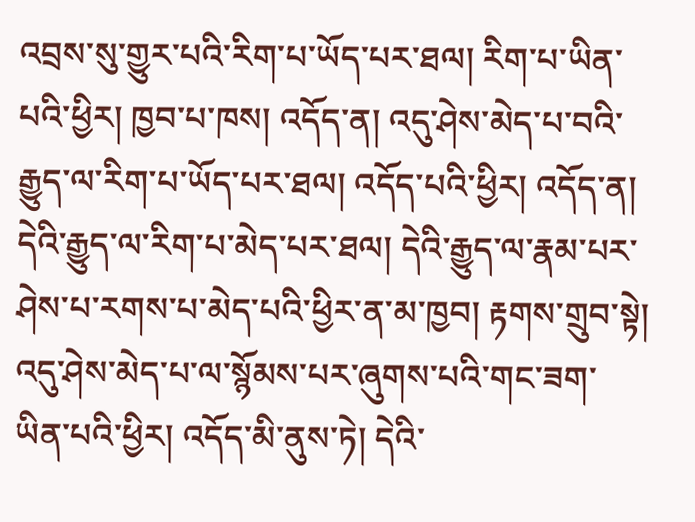འབྲས་སུ་གྱུར་པའི་རིག་པ་ཡོད་པར་ཐལ། རིག་པ་ཡིན་པའི་ཕྱིར། ཁྱབ་པ་ཁས། འདོད་ན། འདུ་ཤེས་མེད་པ་བའི་རྒྱུད་ལ་རིག་པ་ཡོད་པར་ཐལ། འདོད་པའི་ཕྱིར། འདོད་ན། དེའི་རྒྱུད་ལ་རིག་པ་མེད་པར་ཐལ། དེའི་རྒྱུད་ལ་རྣམ་པར་ཤེས་པ་རགས་པ་མེད་པའི་ཕྱིར་ན་མ་ཁྱབ། རྟགས་གྲུབ་སྟེ། འདུ་ཤེས་མེད་པ་ལ་སྙོམས་པར་ཞུགས་པའི་གང་ཟག་ཡིན་པའི་ཕྱིར། འདོད་མི་ནུས་ཏེ། དེའི་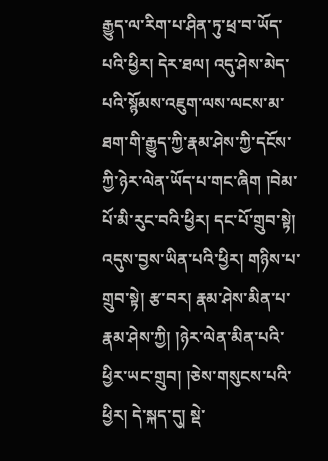རྒྱུད་ལ་རིག་པ་ཤིན་ཏུ་ཕྲ་བ་ཡོད་པའི་ཕྱིར། དེར་ཐལ། འདུ་ཤེས་མེད་པའི་སྙོམས་འཇུག་ལས་ལངས་མ་ཐག་གི་རྒྱུད་ཀྱི་རྣམ་ཤེས་ཀྱི་དངོས་ཀྱི་ཉེར་ལེན་ཡོད་པ་གང་ཞིག །བེམ་པོ་མི་རུང་བའི་ཕྱིར། དང་པོ་གྲུབ་སྟེ། འདུས་བྱས་ཡིན་པའི་ཕྱིར། གཉིས་པ་གྲུབ་སྟེ། རྩ་བར། རྣམ་ཤེས་མིན་པ་རྣམ་ཤེས་ཀྱི། །ཉེར་ལེན་མིན་པའི་ཕྱིར་ཡང་གྲུབ། །ཅེས་གསུངས་པའི་ཕྱིར། དེ་སྐད་དུ། སྡེ་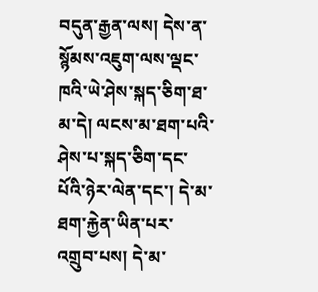བདུན་རྒྱན་ལས། དེས་ན་སྙོམས་འཇུག་ལས་ལྡང་ཁའི་ཡེ་ཤེས་སྐད་ཅིག་ཐ་མ་དེ། ལངས་མ་ཐག་པའི་ཤེས་པ་སྐད་ཅིག་དང་པོའི་ཉེར་ལེན་དང་། དེ་མ་ཐག་རྐྱེན་ཡིན་པར་འགྲུབ་པས། དེ་མ་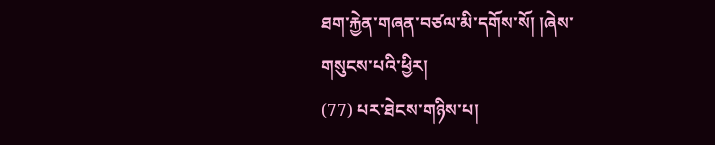ཐག་རྐྱེན་གཞན་བཙལ་མི་དགོས་སོ། །ཞེས་གསུངས་པའི་ཕྱིར།
(77) པར་ཐེངས་གཉིས་པ།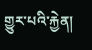གྱུར་པའི་རྐྱེན།